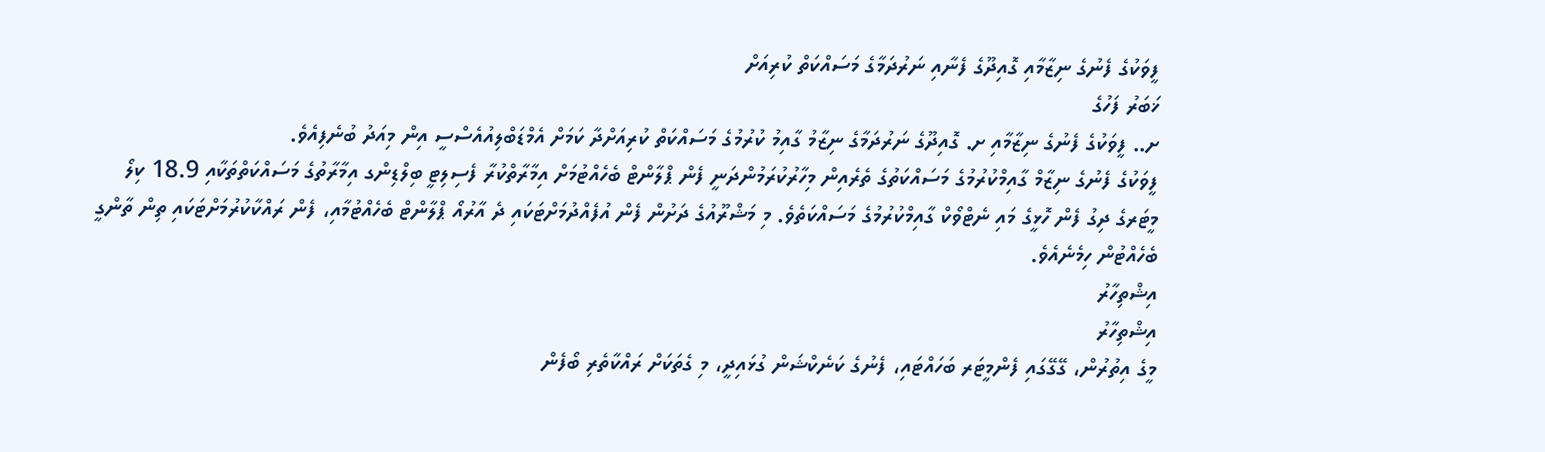ފީވަކުގެ ފެނުގެ ނިޒާމާއި ގޮއިދޫގެ ފެނާއި ނަރުދަމާގެ މަސައްކަތް ކުރިއަށް
ޚަބަރު ފަހުގެ
ށ.. ފީވަކުގެ ފެނުގެ ނިޒާމާއި ށ. ގޮއިދޫގެ ނަރުދަމާގެ ނިޒާމު ގާއިމު ކުރުމުގެ މަސައްކަތް ކުރިއަށްދާ ކަމަށް އެމްޑަބްލިއުއެސްސީ އިން މިއަދު ބުނެފިއެވެ.
ފީވަކުގެ ފެނުގެ ނިޒާމް ގާއިމްކުރުމުގެ މަސައްކަތުގެ ތެރެއިން މިހާރުކުރަމުންދަނީ ފެން ޕްލާންޓް ބެހެއްޓުމަށް އިމާރާތްކުރާ ފެސިލިޓީ ބިލްޑިންގ އިމާރާތުގެ މަސައްކަތްތަކާއި 18.9 ކިލޯ މީޓަރގެ ދިގު ފެން ހޮޅީގެ މައި ނެޓްވޯކް ގާއިމްކުރުމުގެ މަސައްކަތެވެ. މި މަޝްރޫއުގެ ދަށުން ފެން އުފެއްދުމަށްޓަކައި ދެ އާރުއޯ ޕްލާންޓް ބެހެއްޓުމާއި، ފެން ރައްކާކުރުމަށްޓަކައި ތިން ތާންގީ ބެހެއްޓުން ހިމެނެއެވެ.
އިޝްތިހާރު
އިޝްތިހާރު
މީގެ އިތުރުން، ގޭގޭގައި ފެންމީޓަރ ބަހައްޓައި، ފެނުގެ ކަނެކްޝަން ގުޅައިދީ، މި ގެތަކަށް ރައްކާތެރި ބޯފެން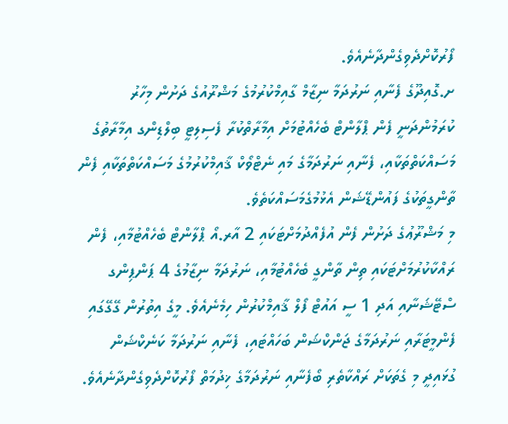ފޯރުކޮށްދެވިގެންދާނެއެވެ.
ށ.ގޮއިދޫގެ ފެނާއި ނަރުދަމާ ނިޒާމް ގާއިމްކުރުމުގެ މަޝްރޫއުގެ ދަށުން މިހާރު ކުރަމުންދަނީ ފެން ޕްލާންޓް ބެހެއްޓުމަށް އިމާރާތްކުރާ ފެސިލިޓީ ބިލްޑިންގ އިމާރާތުގެ މަސައްކަތްތަކާއި، ފެނާއި ނަރުދަމާގެ މައި ނެޓްވޯކް ޤާއިމްކުރުމުގެ މަސައްކަތްތަކާއި ފެން ތާންގީތަކުގެ ފައުންޑޭޝަން އެޅުމުގެމަސައްކަތެވެ.
މި މަޝްރޫޢުގެ ދަށުން ފެން އުފެއްދުމަށްޓަކައި 2 އާރ.އޯ ޕްލާންޓް ބެހެއްޓުމާއި، ފެން ރައްކާކުރުމަށްޓަކައި ތިން ތާންގީ ބެހެއްޓުމާއި، ނަރުދަމާ ނިޒާމުގެ 4 ޕަންޕިންގ ސްޓޭޝަނާއި އަދި 1 ސީ އައުޓް ފޯލް ޤާއިމްކުރުން ހިމެނެއެވެ. މީގެ އިތުރުން ގޭގޭގައި ފެންމީޓަރާއި ނަރުދަމާގެ ޖަންކްޝަން ބަހައްޓައި، ފެނާއި ނަރުދަމާ ކަނެކްޝަން ގުޅައިދީ މި ގެތަކަށް ރައްކާތެރި ބޯފެނާއި ނަރުދަމާގެ ޚިދުމަތް ފޯރުކޮށްދެވިގެންދާނެއެވެ.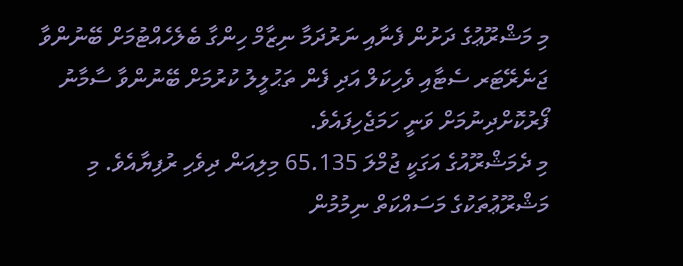މި މަޝްރޫޢުގެ ދަށުން ފެނާއި ނަރުދަމާ ނިޒާމް ހިންގާ ބެލެހެއްޓުމަށް ބޭނުންވާ ޖަނެރޭޓަރ ސެޓާއި ވެހިކަލް އަދި ފެން ތަޙުލީލު ކުރުމަށް ބޭނުންވާ ސާމާނު ފޯރުކޮށްދިނުމަށް ވަނީ ހަމަޖެހިފައެވެ.
މި ދެމަޝްރޫއުގެ އަގަކީ ޖުމްލަ 65.135 މިލިއަން ދިވެހި ރުފިޔާއެވެ. މި މަޝްރޫޢުތަކުގެ މަސައްކަތް ނިމުމުން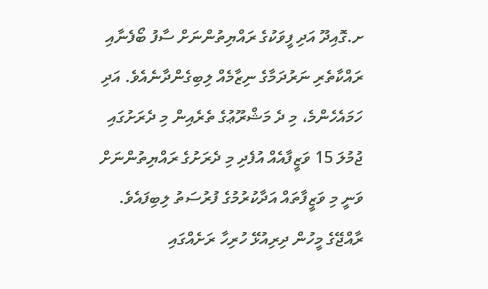ށ.ގޮއިދޫ އަދި ފީވަކުގެ ރައްޔިތުންނަށް ސާފު ބޯފެނާއި ރައްކާތެރި ނަރުދަމާގެ ނިޒާމެއް ލިބިގެންދާނެއެވެ. އަދި ހަމައެހެންމެ، މި ދެ މަޝްރޫޢުގެ ތެރެއިން މި ދެރަށުގައި ޖުމުލަ 15 ވަޒީފާއެއް އުފެދި މި ދެރަށުގެ ރައްޔިތުންނަށް ވަނީ މި ވަޒީފާތައް އަދާކުރުމުގެ ފުރުސަތު ލިބިފައެވެ.
ރާއްޖޭގެ މީހުން ދިރިއުޅޭ ހުރިހާ ރަށެއްގައި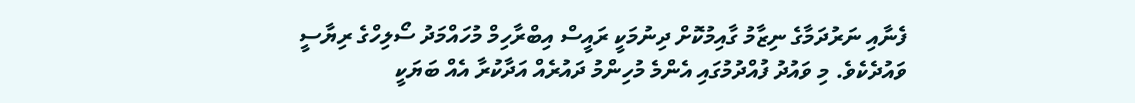ފެނާއި ނަރުދަމާގެ ނިޒާމު ގާއިމުކޮށް ދިނުމަކީ ރައީސް އިބްރާހިމް މުހައްމަދު ސޯލިހްގެ ރިޔާސީ ވައުދެކެވެ. މި ވައުދު ފުއްދުމުގައި އެންމެ މުހިންމު ދައުރެއް އަދާކުރާ އެއް ބަޔަކީ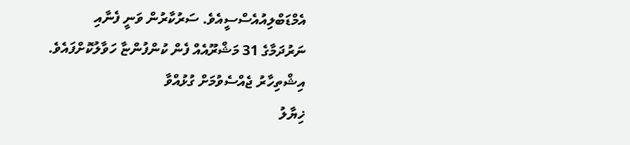އެމްޑަބްލިއުއެސްސީއެވެ. ސަރުކާރުން ވަނީ ފެނާއި ނަރުދަމާގެ 31 މަޝްރޫއެއް ފެން ކުންފުންޏާ ހަވާލުކޮށްފައެވެ.
އިޝްތިހާރު ޖެއްސެވުމަށް ގުޅުއްވާ
ޚިޔާލު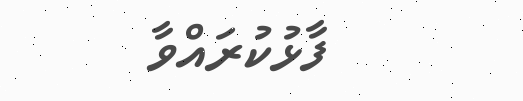ފާޅުކުރައްވާ